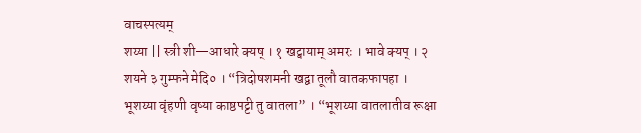वाचस्पत्यम्
शय्या || स्त्री शी—आधारे क्यष् । १ खट्वायाम् अमरः । भावे क्यप् । २ शयने ३ गुम्फने मेदि० । “त्रिदोषशमनी खद्वा तूलौ वातकफापहा । भूशय्या वृंहणी वृष्या काष्ठपट्टी तु वातला” । “भूशय्या वातलातीव रूक्षा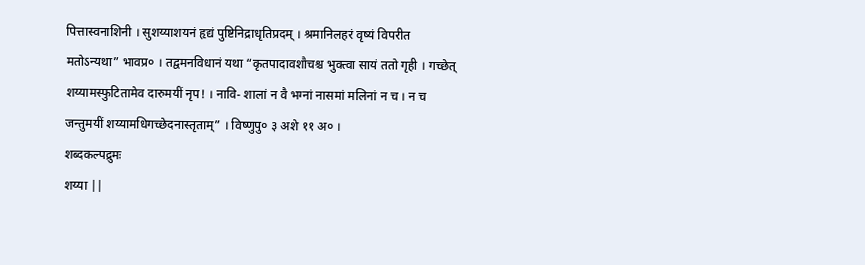पित्तास्वनाशिनी । सुशय्याशयनं हृद्यं पुष्टिनिद्राधृतिप्रदम् । श्रमानिलहरं वृष्यं विपरीत मतोऽन्यथा” भावप्र० । तद्वमनविधानं यथा “कृतपादावशौचश्च भुक्त्वा सायं ततो गृही । गच्छेत् शय्यामस्फुटितामेव दारुमयीं नृप! । नावि- शालां न वै भग्नां नासमां मलिनां न च । न च जन्तुमयीं शय्यामधिगच्छेदनास्तृताम्” । विष्णुपु० ३ अशे ११ अ० ।
शब्दकल्पद्रुमः
शय्या ||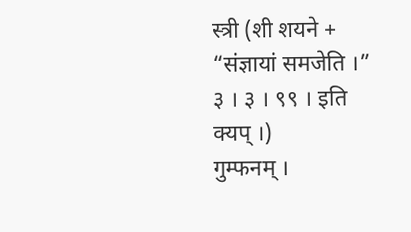स्त्री (शी शयने + “संज्ञायां समजेति ।” ३ । ३ । ९९ । इति क्यप् ।)
गुम्फनम् ।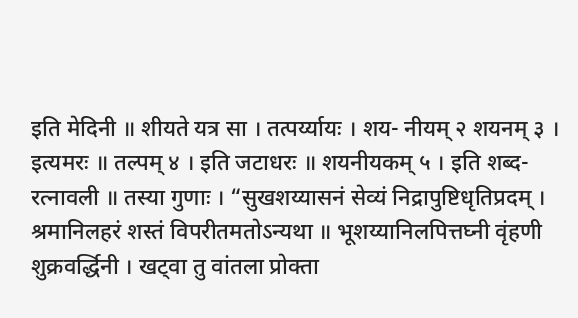इति मेदिनी ॥ शीयते यत्र सा । तत्पर्य्यायः । शय- नीयम् २ शयनम् ३ । इत्यमरः ॥ तल्पम् ४ । इति जटाधरः ॥ शयनीयकम् ५ । इति शब्द- रत्नावली ॥ तस्या गुणाः । “सुखशय्यासनं सेव्यं निद्रापुष्टिधृतिप्रदम् । श्रमानिलहरं शस्तं विपरीतमतोऽन्यथा ॥ भूशय्यानिलपित्तघ्नी वृंहणी शुक्रवर्द्धिनी । खट्वा तु वांतला प्रोक्ता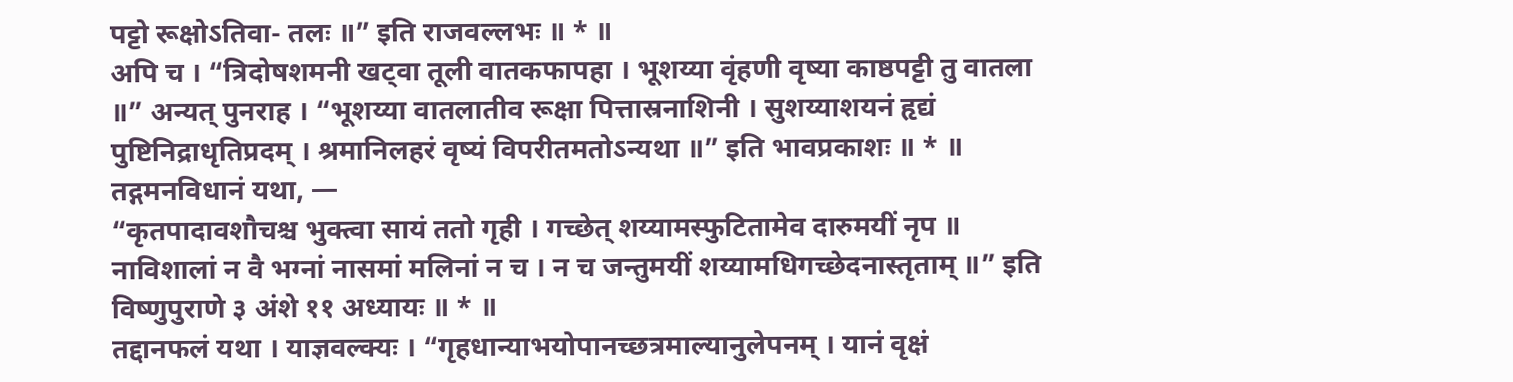पट्टो रूक्षोऽतिवा- तलः ॥” इति राजवल्लभः ॥ * ॥
अपि च । “त्रिदोषशमनी खट्वा तूली वातकफापहा । भूशय्या वृंहणी वृष्या काष्ठपट्टी तु वातला ॥” अन्यत् पुनराह । “भूशय्या वातलातीव रूक्षा पित्तास्रनाशिनी । सुशय्याशयनं हृद्यं पुष्टिनिद्राधृतिप्रदम् । श्रमानिलहरं वृष्यं विपरीतमतोऽन्यथा ॥” इति भावप्रकाशः ॥ * ॥
तद्गमनविधानं यथा, —
“कृतपादावशौचश्च भुक्त्वा सायं ततो गृही । गच्छेत् शय्यामस्फुटितामेव दारुमयीं नृप ॥ नाविशालां न वै भग्नां नासमां मलिनां न च । न च जन्तुमयीं शय्यामधिगच्छेदनास्तृताम् ॥” इति विष्णुपुराणे ३ अंशे ११ अध्यायः ॥ * ॥
तद्दानफलं यथा । याज्ञवल्क्यः । “गृहधान्याभयोपानच्छत्रमाल्यानुलेपनम् । यानं वृक्षं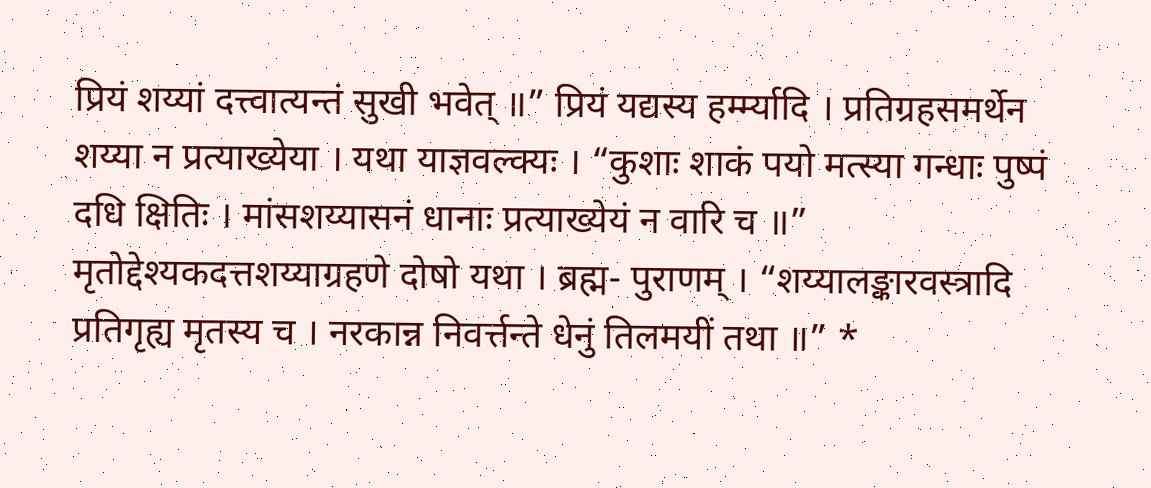प्रियं शय्यां दत्त्वात्यन्तं सुखी भवेत् ॥” प्रियं यद्यस्य हर्म्म्यादि । प्रतिग्रहसमर्थेन शय्या न प्रत्याख्येया । यथा याज्ञवल्क्यः । “कुशाः शाकं पयो मत्स्या गन्धाः पुष्पं दधि क्षितिः । मांसशय्यासनं धानाः प्रत्याख्येयं न वारि च ॥” मृतोद्देश्यकदत्तशय्याग्रहणे दोषो यथा । ब्रह्म- पुराणम् । “शय्यालङ्कारवस्त्रादि प्रतिगृह्य मृतस्य च । नरकान्न निवर्त्तन्ते धेनुं तिलमयीं तथा ॥” *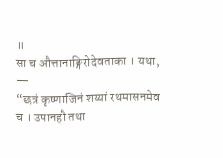॥
सा च औत्तानाङ्गिरोदेवताका । यथा, —
“छत्रं कृष्णाजिनं शय्यां रथमासनमेव च । उपानहौ तथा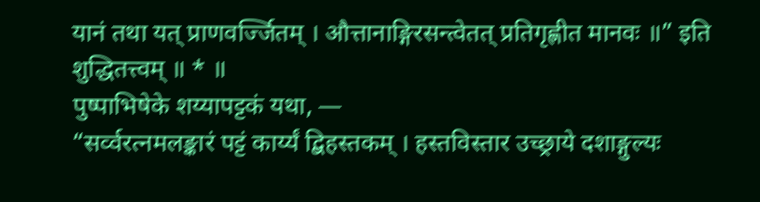यानं तथा यत् प्राणवर्ज्जितम् । औत्तानाङ्गिरसन्त्वेतत् प्रतिगृह्णीत मानवः ॥” इति शुद्धितत्त्वम् ॥ * ॥
पुष्पाभिषेके शय्यापट्टकं यथा, —
“सर्व्वरत्नमलङ्कारं पट्टं कार्य्यं द्बिहस्तकम् । हस्तविस्तार उच्छ्राये दशाङ्गुल्यः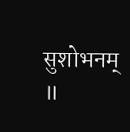सुशोभनम् ॥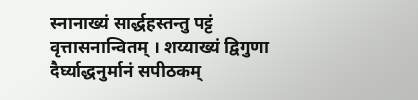स्नानाख्यं सार्द्धहस्तन्तु पट्टं वृत्तासनान्वितम् । शय्याख्यं द्विगुणा दैर्घ्याद्धनुर्मानं सपीठकम्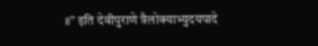॥” इति देवीपुराणे त्रैलोक्याभ्युदयपादे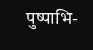पुष्पाभि-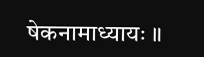षेकनामाध्यायः ॥